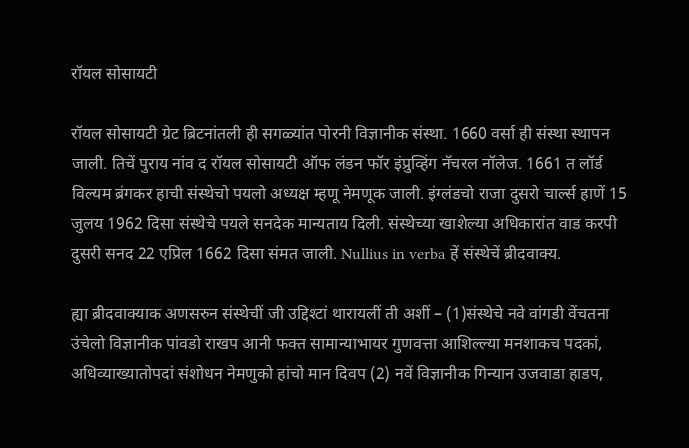रॉयल सोसायटी

रॉयल सोसायटी ग्रेट ब्रिटनांतली ही सगळ्यांत पोरनी विज्ञानीक संस्था. 1660 वर्सा ही संस्था स्थापन जाली. तिचें पुराय नांव द रॉयल सोसायटी ऑफ लंडन फॉर इंप्रुव्हिंग नॅचरल नॉलेज. 1661 त लॉर्ड विल्यम ब्रंगकर हाची संस्थेचो पयलो अध्यक्ष म्हणू नेमणूक जाली. इंग्लंडचो राजा दुसरो चार्ल्स हाणें 15 जुलय 1962 दिसा संस्थेचे पयले सनदेक मान्यताय दिली. संस्थेच्या खाशेल्या अधिकारांत वाड करपी दुसरी सनद 22 एप्रिल 1662 दिसा संमत जाली. Nullius in verba हें संस्थेचें ब्रीदवाक्य.

ह्या ब्रीदवाक्याक अणसरुन संस्थेचीं जी उद्दिश्टां थारायलीं ती अशीं – (1)संस्थेचे नवे वांगडी वेंचतना उंचेलो विज्ञानीक पांवडो राखप आनी फक्त सामान्याभायर गुणवत्ता आशिल्ल्या मनशाकच पदकां, अधिव्याख्यातोपदां संशोधन नेमणुको हांचो मान दिवप (2) नवें विज्ञानीक गिन्यान उजवाडा हाडप,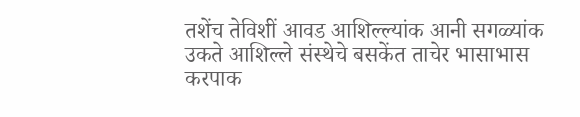तशेंच तेविशीं आवड आशिल्ल्यांक आनी सगळ्यांक उकते आशिल्ले संस्थेचे बसकेंत ताचेर भासाभास करपाक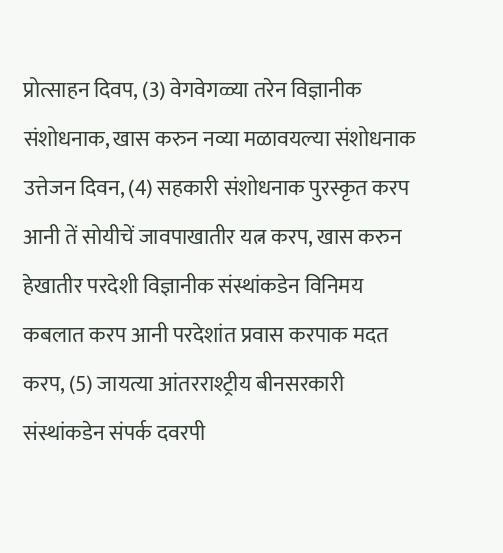प्रोत्साहन दिवप, (3) वेगवेगळ्या तरेन विज्ञानीक संशोधनाक, खास करुन नव्या मळावयल्या संशोधनाक उत्तेजन दिवन, (4) सहकारी संशोधनाक पुरस्कृत करप आनी तें सोयीचें जावपाखातीर यत्न करप, खास करुन हेखातीर परदेशी विज्ञानीक संस्थांकडेन विनिमय कबलात करप आनी परदेशांत प्रवास करपाक मदत करप, (5) जायत्या आंतरराश्ट्रीय बीनसरकारी संस्थांकडेन संपर्क दवरपी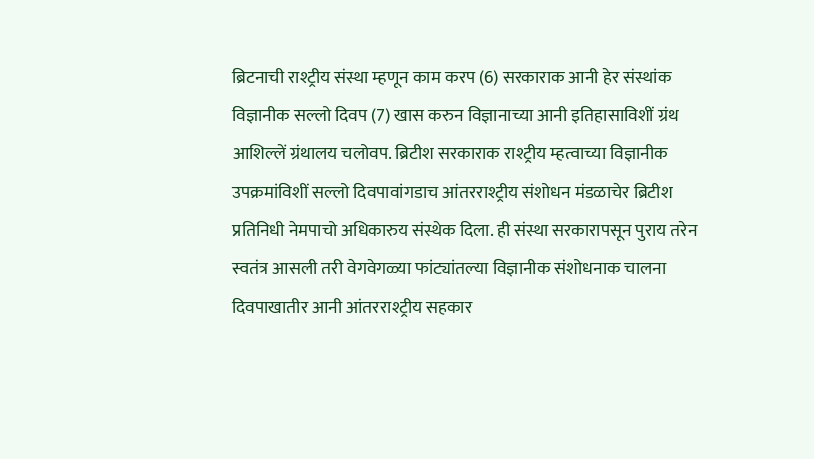ब्रिटनाची राश्ट्रीय संस्था म्हणून काम करप (6) सरकाराक आनी हेर संस्थांक विज्ञानीक सल्लो दिवप (7) खास करुन विज्ञानाच्या आनी इतिहासाविशीं ग्रंथ आशिल्लें ग्रंथालय चलोवप. ब्रिटीश सरकाराक राश्ट्रीय म्हत्वाच्या विज्ञानीक उपक्रमांविशीं सल्लो दिवपावांगडाच आंतरराश्ट्रीय संशोधन मंडळाचेर ब्रिटीश प्रतिनिधी नेमपाचो अधिकारुय संस्थेक दिला. ही संस्था सरकारापसून पुराय तरेन स्वतंत्र आसली तरी वेगवेगळ्या फांट्यांतल्या विज्ञानीक संशोधनाक चालना दिवपाखातीर आनी आंतरराश्ट्रीय सहकार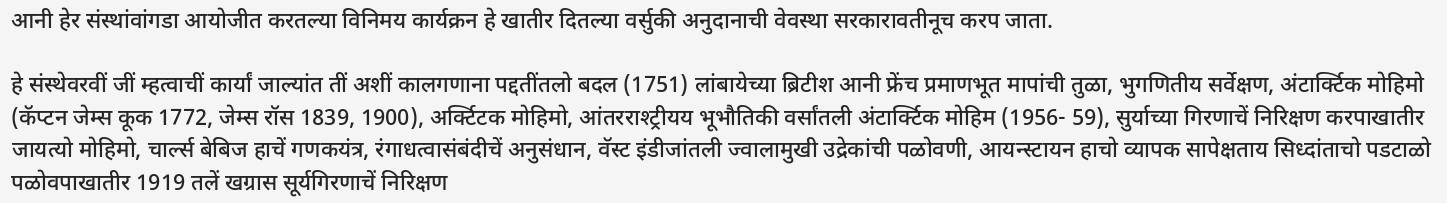आनी हेर संस्थांवांगडा आयोजीत करतल्या विनिमय कार्यक्रन हे खातीर दितल्या वर्सुकी अनुदानाची वेवस्था सरकारावतीनूच करप जाता.

हे संस्थेवरवीं जीं म्हत्वाचीं कार्यां जाल्यांत तीं अशीं कालगणाना पद्दतींतलो बदल (1751) लांबायेच्या ब्रिटीश आनी फ्रेंच प्रमाणभूत मापांची तुळा, भुगणितीय सर्वेक्षण, अंटार्क्टिक मोहिमो (कॅप्टन जेम्स कूक 1772, जेम्स रॉस 1839, 1900), अर्क्टिटक मोहिमो, आंतरराश्ट्रीयय भूभौतिकी वर्सांतली अंटार्क्टिक मोहिम (1956- 59), सुर्याच्या गिरणाचें निरिक्षण करपाखातीर जायत्यो मोहिमो, चार्ल्स बेबिज हाचें गणकयंत्र, रंगाधत्वासंबंदीचें अनुसंधान, वॅस्ट इंडीजांतली ज्वालामुखी उद्रेकांची पळोवणी, आयन्स्टायन हाचो व्यापक सापेक्षताय सिध्दांताचो पडटाळो पळोवपाखातीर 1919 तलें खग्रास सूर्यगिरणाचें निरिक्षण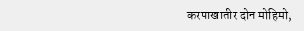करपाखातीर दोन मोहिमो,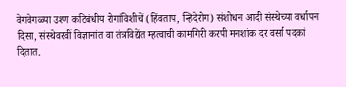वेगवेगळ्या उश्ण कटिबंधीय रोगांविशीचें (हिंवताप, न्हिदेरोग) संशोधन आदी संस्थेच्या वर्धापन दिसा, संस्थेवरवीं विज्ञानांत वा तंत्रविद्येंत म्हत्वाची कामगिरी करपी मनशांक दर वर्सा पदकां दितात.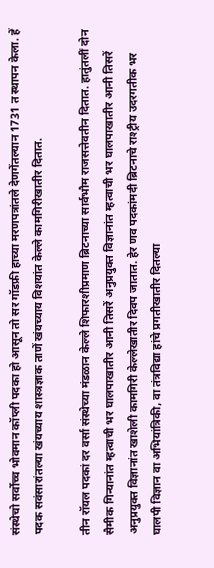संस्थेचो सर्वोच्च भोवमान कॉप्ली पदका हो आसून तो सर गॉडफ्री हाच्या मरणपत्रांतले देणगेंतल्यान 1731 त स्थापन केला. हें पदक सवंसारांतल्या खंयच्याय शास्त्रज्ञाक ताणें खंयच्याय विशयांत केल्ले कामगिरीखातीर दितात.

तीन रॉयल पदकां दर वर्सा संस्थेच्या मंडळान केल्ले शिफारशीप्रमाण ब्रिटनाच्या सार्वभौम राजसत्तेवतीन दितात. हातुंतलीं दोन सैमीक गिन्यानांत म्हत्वाची भर घालपाखातीर आनी तिसरें अनुप्रयुक्त विज्ञानांत म्हत्वाची भर घालपाखातीर आनी तिसरें अनुप्रयुक्त विज्ञानांत खाशेली कामगिरी केल्लेखातीर दिवप जातात. हेर णव पदकांमदी ब्रिटनाचे राश्ट्रीय उदरगतीक भर घालपी विज्ञान वा अभियांत्रिकी, वा तंत्रविद्या हांचे प्रगतीखातीर दितल्या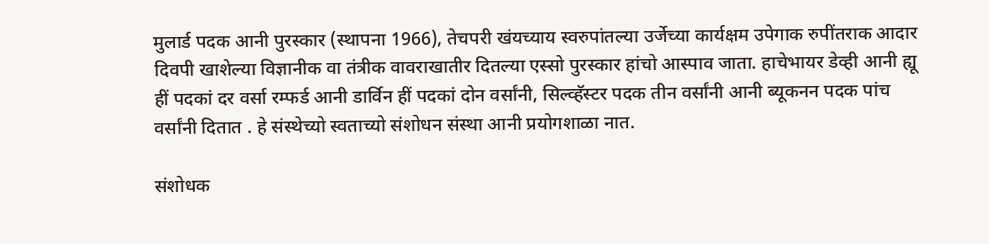मुलार्ड पदक आनी पुरस्कार (स्थापना 1966), तेचपरी खंयच्याय स्वरुपांतल्या उर्जेच्या कार्यक्षम उपेगाक रुपींतराक आदार दिवपी खाशेल्या विज्ञानीक वा तंत्रीक वावराखातीर दितल्या एस्सो पुरस्कार हांचो आस्पाव जाता. हाचेभायर डेव्ही आनी ह्यू हीं पदकां दर वर्सा रम्फर्ड आनी डार्विन हीं पदकां दोन वर्सांनी, सिल्व्हॅस्टर पदक तीन वर्सांनी आनी ब्यूकनन पदक पांच वर्सांनी दितात . हे संस्थेच्यो स्वताच्यो संशोधन संस्था आनी प्रयोगशाळा नात.

संशोधक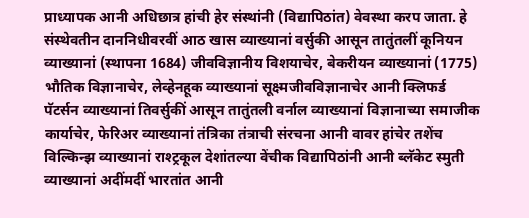प्राध्यापक आनी अधिछात्र हांची हेर संस्थांनी (विद्यापिठांत) वेवस्था करप जाता. हे संस्थेवतीन दाननिधीवरवीं आठ खास व्याख्यानां वर्सुकी आसून तातुंतलीं कूनियन व्याख्यानां (स्थापना 1684) जीवविज्ञानीय विशयाचेर, बेकरीयन व्याख्यानां (1775) भौतिक विज्ञानाचेर, लेव्हेनहूक व्याख्यानां सूक्ष्मजीवविज्ञानाचेर आनी क्लिफर्ड पॅटर्सन व्याख्यानां तिवर्सुकीं आसून तातुंतली वर्नाल व्याख्यानां विज्ञानाच्या समाजीक कार्याचेर, फेरिअर व्याख्यानां तंत्रिका तंत्राची संरचना आनी वावर हांचेर तशेंच विल्किन्झ व्याख्यानां राश्ट्रकूल देशांतल्या वेंचीक विद्यापिठांनी आनी ब्लॅकेट स्मुती व्याख्यानां अदींमदीं भारतांत आनी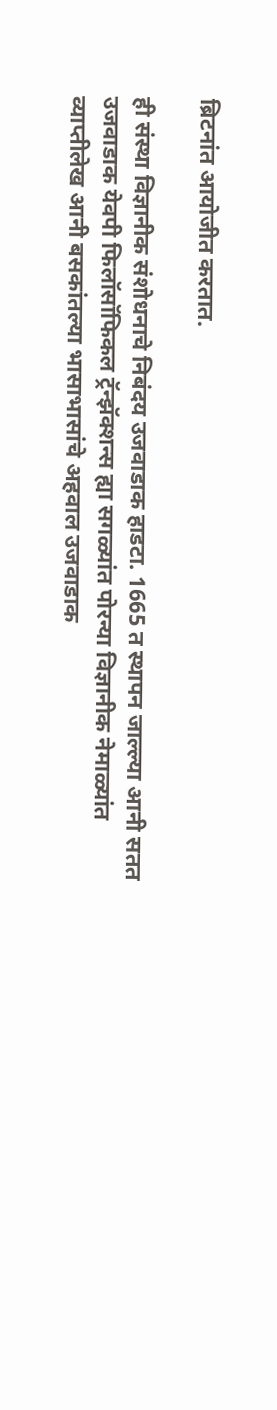ब्रिटनांत आयोजीत करतात.

ही संस्था विज्ञानीक संशोधनाचे निबंदय उजवाडाक हाडटा. 1665 त स्थापन जाल्ल्या आनी सतत उजवाडाक येवपी फिलॉसॉफिकल ट्रॅन्झॅक्शन्स ह्या सगळ्यांत पोरन्या विज्ञानीक नेमाळ्यांत व्याप्तीलेख आनी बसकांतल्या भासाभासांचे अहवाल उजवाडाक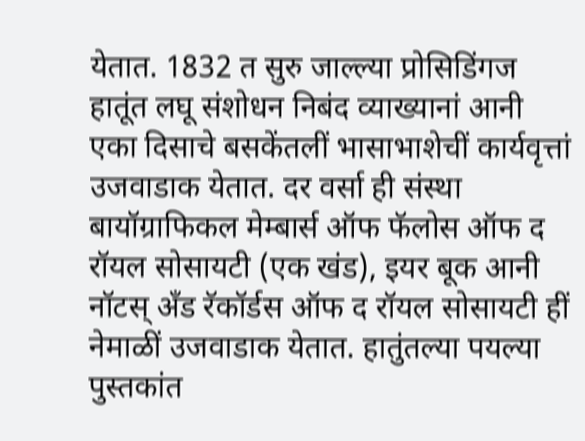येतात. 1832 त सुरु जाल्ल्या प्रोसिडिंगज हातूंत लघू संशोधन निबंद व्याख्यानां आनी एका दिसाचे बसकेंतलीं भासाभाशेचीं कार्यवृत्तां उजवाडाक येतात. दर वर्सा ही संस्था बायॉग्राफिकल मेम्बार्स ऑफ फॅलोस ऑफ द रॉयल सोसायटी (एक खंड), इयर बूक आनी नॉटस् अँड रॅकॉर्डस ऑफ द रॉयल सोसायटी हीं नेमाळीं उजवाडाक येतात. हातुंतल्या पयल्या पुस्तकांत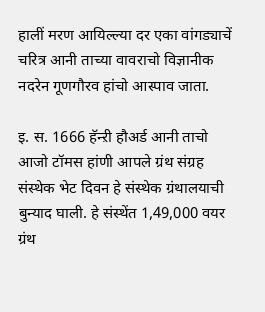हालीं मरण आयिल्ल्या दर एका वांगड्याचें चरित्र आनी ताच्या वावराचो विज्ञानीक नदरेन गूणगौरव हांचो आस्पाव जाता.

इ. स. 1666 हॅन्ऱी हौअर्ड आनी ताचो आजो टॉमस हांणी आपले ग्रंथ संग्रह संस्थेक भेट दिवन हे संस्थेक ग्रंथालयाची बुन्याद घाली. हे संस्थेंत 1,49,000 वयर ग्रंथ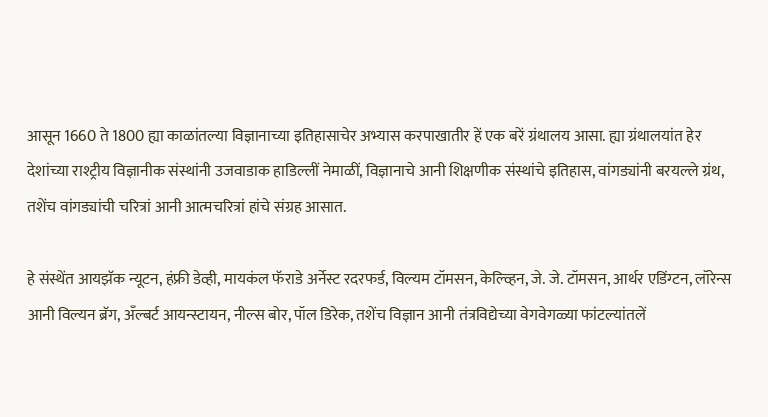आसून 1660 ते 1800 ह्या काळांतल्या विज्ञानाच्या इतिहासाचेर अभ्यास करपाखातीर हें एक बरें ग्रंथालय आसा. ह्या ग्रंथालयांत हेर देशांच्या राश्ट्रीय विज्ञानीक संस्थांनी उजवाडाक हाडिल्लीं नेमाळीं, विज्ञानाचे आनी शिक्षणीक संस्थांचे इतिहास, वांगड्यांनी बरयल्ले ग्रंथ, तशेंच वांगड्यांची चरित्रां आनी आत्मचरित्रां हांचे संग्रह आसात.

हे संस्थेंत आयझॅक न्यूटन, हंफ्री डेव्ही, मायकंल फॅराडे अर्नेस्ट रदरफर्ड, विल्यम टॉमसन, केल्व्हिन, जे. जे. टॉमसन, आर्थर एडिंग्टन, लॉरेन्स आनी विल्यन ब्रॅग, अँल्बर्ट आयन्स्टायन, नील्स बोर, पॉल डिरेक, तशेंच विज्ञान आनी तंत्रविद्येच्या वेगवेगळ्या फांटल्यांतलें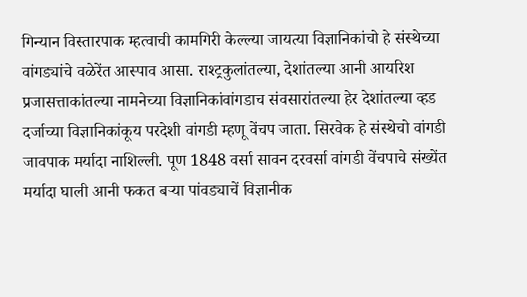गिन्यान विस्तारपाक म्हत्वाची कामगिरी केल्ल्या जायत्या विज्ञानिकांचो हे संस्थेच्या वांगड्यांचे वळेरेंत आस्पाव आसा. राश्ट्रकुलांतल्या, देशांतल्या आनी आयरिश प्रजासत्ताकांतल्या नामनेच्या विज्ञानिकांवांगडाच संवसारांतल्या हेर देशांतल्या व्हड दर्जाच्या विज्ञानिकांकूय परदेशी वांगडी म्हणू वेंचप जाता. सिरवेक हे संस्थेचो वांगडी जावपाक मर्यादा नाशिल्ली. पूण 1848 वर्सा सावन दरवर्सा वांगडी वेंचपाचे संख्येंत मर्यादा घाली आनी फकत बऱ्या पांवड्याचें विज्ञानीक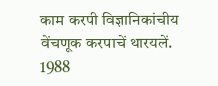काम करपी विज्ञानिकांचीय वेंचणूक करपाचें थारयलें. 1988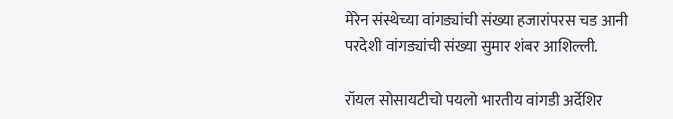मेरेन संस्थेच्या वांगड्यांची संख्या हजारांपरस चड आनी परदेशी वांगड्यांची संख्या सुमार शंबर आशिल्ली.

रॉयल सोसायटीचो पयलो भारतीय वांगडी अर्देशिर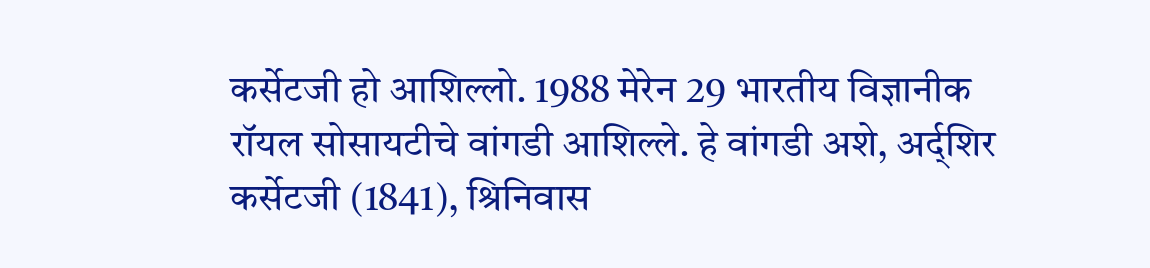कर्सेटजी हो आशिल्लो. 1988 मेरेन 29 भारतीय विज्ञानीक रॉयल सोसायटीचे वांगडी आशिल्ले. हे वांगडी अशे, अर्द्शिर कर्सेटजी (1841), श्रिनिवास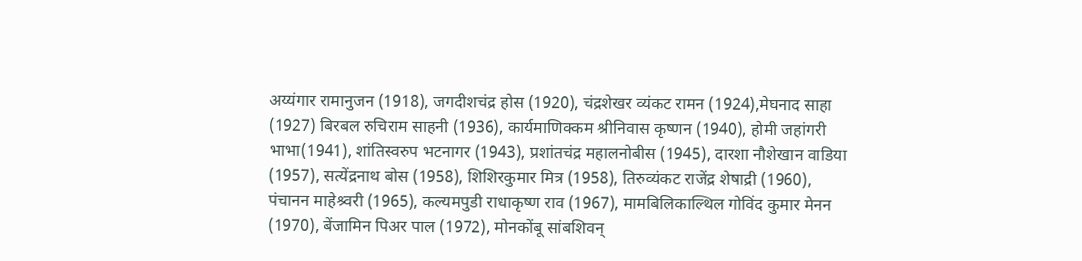अय्यंगार रामानुजन (1918), जगदीशचंद्र होस (1920), चंद्रशेखर व्यंकट रामन (1924),मेघनाद साहा (1927) बिरबल रुचिराम साहनी (1936), कार्यमाणिक्कम श्रीनिवास कृष्णन (1940), होमी जहांगरी भाभा(1941), शांतिस्वरुप भटनागर (1943), प्रशांतचंद्र महालनोबीस (1945), दारशा नौशेखान वाडिया (1957), सत्येंद्रनाथ बोस (1958), शिशिरकुमार मित्र (1958), तिरुव्यंकट राजेंद्र शेषाद्री (1960), पंचानन माहेश्र्वरी (1965), कल्यमपुडी राधाकृष्ण राव (1967), मामबिलिकाल्थिल गोविंद कुमार मेनन (1970), बेंजामिन पिअर पाल (1972), मोनकोंबू सांबशिवन्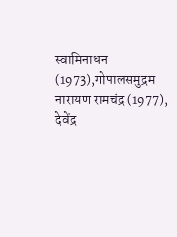स्वामिनाधन (1973),गोपालसमुद्रम नारायण रामचंद्र (1977), देवेंद्र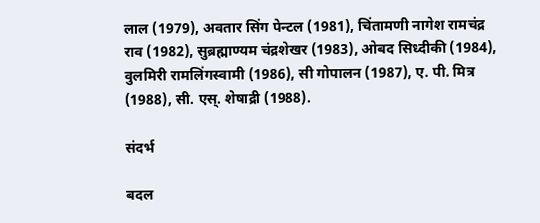लाल (1979), अवतार सिंग पेन्टल (1981), चिंतामणी नागेश रामचंद्र राव (1982), सुब्रह्माण्यम चंद्रशेखर (1983), ओबद सिध्दीकी (1984), वुलमिरी रामलिंगस्वामी (1986), सी गोपालन (1987), ए. पी. मित्र (1988), सी. एस्. शेषाद्री (1988).

संदर्भ

बदल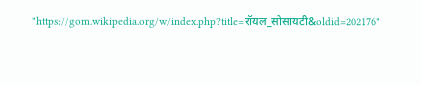"https://gom.wikipedia.org/w/index.php?title=रॉयल_सोसायटी&oldid=202176"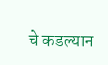चे कडल्यान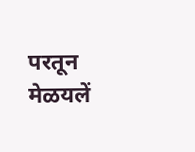परतून मेळयलें